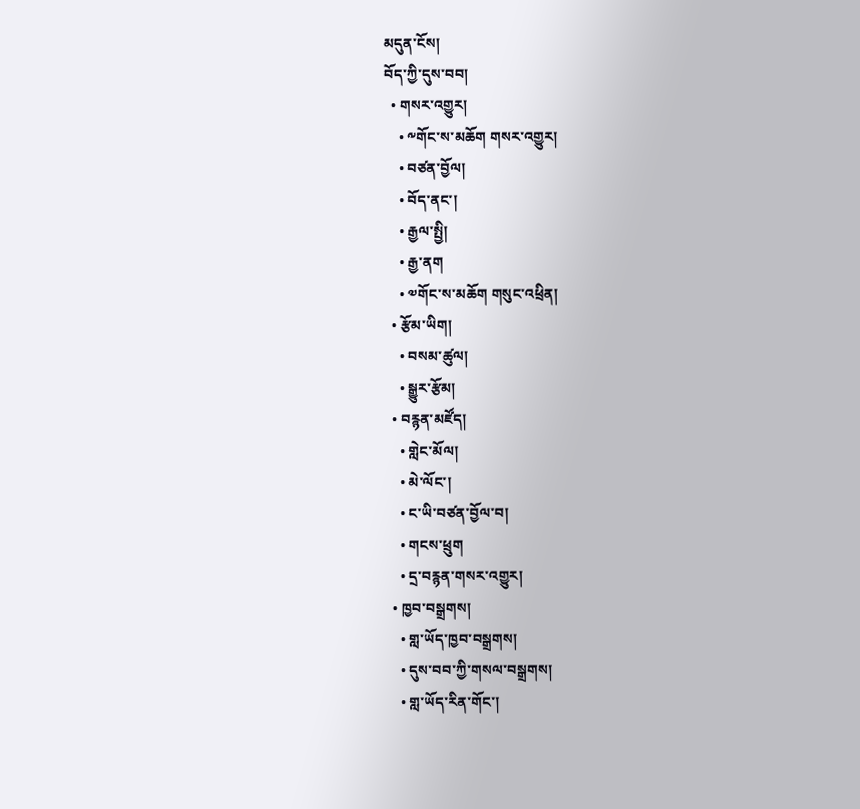མདུན་ངོས།
བོད་ཀྱི་དུས་བབ།
  • གསར་འགྱུར།
    • ༸གོང་ས་མཆོག གསར་འགྱུར།
    • བཙན་བྱོལ།
    • བོད་ནང་།
    • རྒྱལ་སྤྱི།
    • རྒྱ་ནག
    • ༧གོང་ས་མཆོག གསུང་འཕྲིན།
  • རྩོམ་ཡིག།
    • བསམ་ཚུལ།
    • སྒྱུར་རྩོམ།
  • བརྙན་མཛོད།
    • གླེང་མོལ།
    • མེ་ལོང་།
    • ང་ཡི་བཙན་བྱོལ་བ།
    • གངས་ཕྲུག
    • དྲ་བརྙན་གསར་འགྱུར།
  • ཁྱབ་བསྒྲགས།
    • གླ་ཡོད་ཁྱབ་བསྒྲགས།
    • དུས་བབ་ཀྱི་གསལ་བསྒྲགས།
    • གླ་ཡོད་རིན་གོང་།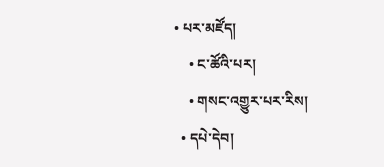• པར་མཛོད།
    • ང་ཚོའི་པར།
    • གསང་འགྱུར་པར་རིས།
  • དཔེ་དེབ།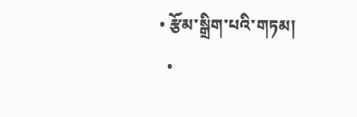• རྩོམ་སྒྲིག་པའི་གཏམ།
  •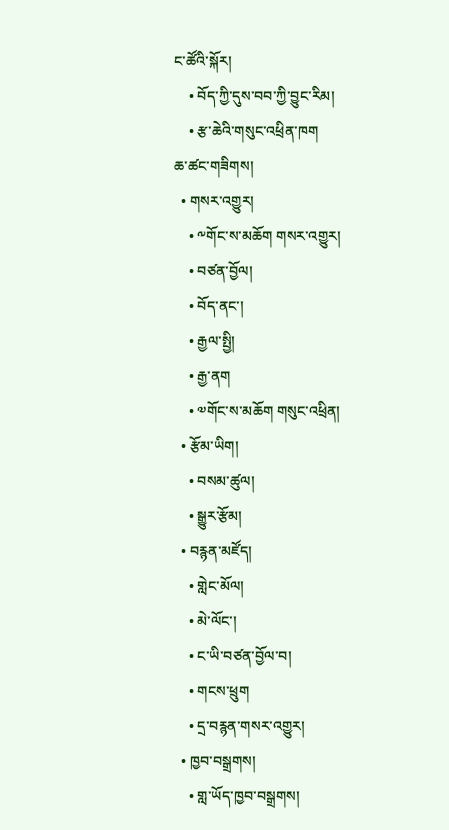ང་ཚོའི་སྐོར།
    • བོད་ཀྱི་དུས་བབ་ཀྱི་བྱུང་རིམ།
    • རྩ་ཆེའི་གསུང་འཕྲིན་ཁག
ཆ་ཚང་གཟིགས།
  • གསར་འགྱུར།
    • ༸གོང་ས་མཆོག གསར་འགྱུར།
    • བཙན་བྱོལ།
    • བོད་ནང་།
    • རྒྱལ་སྤྱི།
    • རྒྱ་ནག
    • ༧གོང་ས་མཆོག གསུང་འཕྲིན།
  • རྩོམ་ཡིག།
    • བསམ་ཚུལ།
    • སྒྱུར་རྩོམ།
  • བརྙན་མཛོད།
    • གླེང་མོལ།
    • མེ་ལོང་།
    • ང་ཡི་བཙན་བྱོལ་བ།
    • གངས་ཕྲུག
    • དྲ་བརྙན་གསར་འགྱུར།
  • ཁྱབ་བསྒྲགས།
    • གླ་ཡོད་ཁྱབ་བསྒྲགས།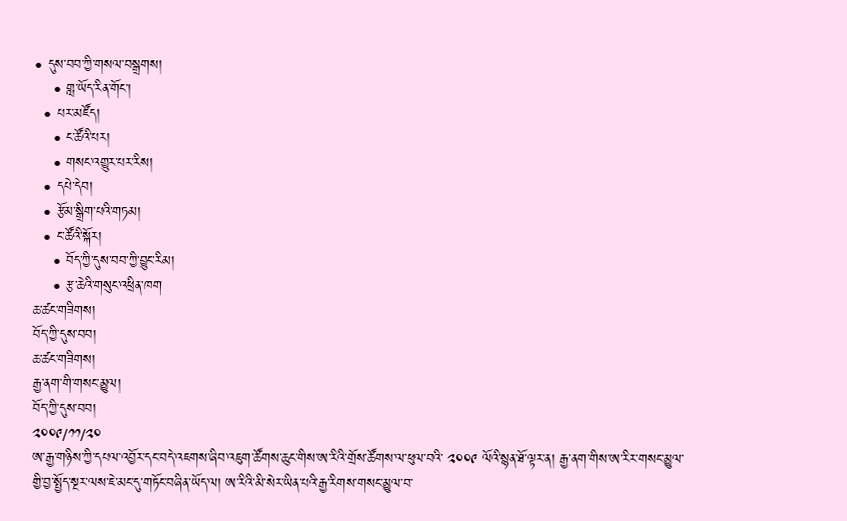• དུས་བབ་ཀྱི་གསལ་བསྒྲགས།
    • གླ་ཡོད་རིན་གོང་།
  • པར་མཛོད།
    • ང་ཚོའི་པར།
    • གསང་འགྱུར་པར་རིས།
  • དཔེ་དེབ།
  • རྩོམ་སྒྲིག་པའི་གཏམ།
  • ང་ཚོའི་སྐོར།
    • བོད་ཀྱི་དུས་བབ་ཀྱི་བྱུང་རིམ།
    • རྩ་ཆེའི་གསུང་འཕྲིན་ཁག
ཆ་ཚང་གཟིགས།
བོད་ཀྱི་དུས་བབ།
ཆ་ཚང་གཟིགས།
རྒྱ་ནག་གི་གསང་མྱུལ།
བོད་ཀྱི་དུས་བབ།
༢༠༠༩/༡༡/༢༠
ཨ་རྒྱ་གཉིས་ཀྱི་དཔལ་འབྱོར་དང་བདེ་འཇགས་ཞིབ་འཇུག་ཚོགས་ཆུང་གིས་ཨ་རིའི་གྲོས་ཚོགས་ལ་ཕུལ་བའི་ ༢༠༠༩ ལོའི་སྙན་ཐོ་ལྟར་ན། རྒྱ་ནག་གིས་ཨ་རིར་གསང་མྱུལ་གྱི་བྱ་སྤྱོད་སྔར་ལས་ཇེ་མང་དུ་གཏོང་བཞིན་ཡོད་ལ། ཨ་རིའི་མི་སེར་ཡིན་པའི་རྒྱ་རིགས་གསང་མྱུལ་བ་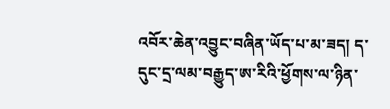འབོར་ཆེན་འབྱུང་བཞིན་ཡོད་པ་མ་ཟད། ད་དུང་དྲ་ལམ་བརྒྱུད་ཨ་རིའི་ཕྱོགས་ལ་ཉིན་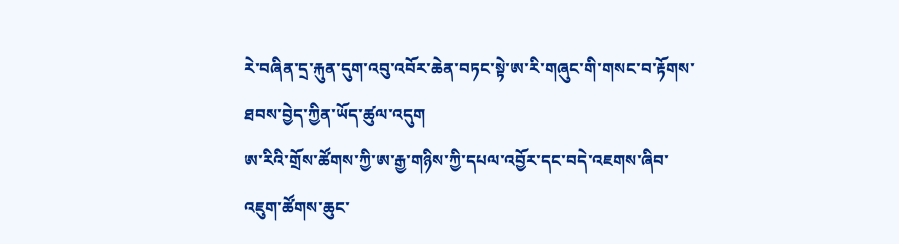རེ་བཞིན་དྲ་རྐུན་དུག་འབུ་འབོར་ཆེན་བཏང་སྟེ་ཨ་རི་གཞུང་གི་གསང་བ་རྟོགས་ཐབས་བྱེད་ཀྱིན་ཡོད་ཚུལ་འདུག
ཨ་རིའི་གྲོས་ཚོགས་ཀྱི་ཨ་རྒྱ་གཉིས་ཀྱི་དཔལ་འབྱོར་དང་བདེ་འཇགས་ཞིབ་འཇུག་ཚོགས་ཆུང་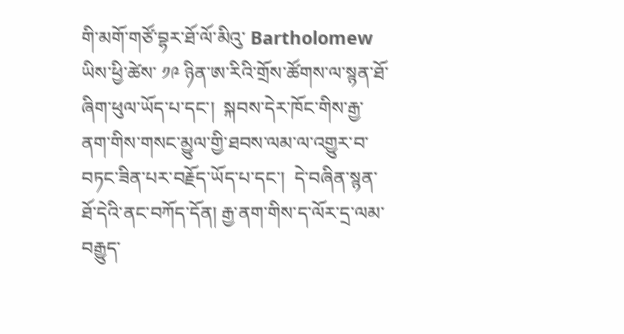གི་མགོ་གཙོ་བྷར་ཐོ་ལོ་མིའུ་ Bartholomew  ཡིས་ཕྱི་ཚེས་ ༡༩ ཉིན་ཨ་རིའི་གྲོས་ཚོགས་ལ་སྙན་ཐོ་ཞིག་ཕུལ་ཡོད་པ་དང་།  སྐབས་དེར་ཁོང་གིས་རྒྱ་ནག་གིས་གསང་མྱུལ་གྱི་ཐབས་ལམ་ལ་འགྱུར་བ་བཏང་ཟིན་པར་བརྗོད་ཡོད་པ་དང་།  དེ་བཞིན་སྙན་ཐོ་དེའི་ནང་བཀོད་དོན། རྒྱ་ནག་གིས་ད་ལོར་དྲ་ལམ་བརྒྱུད་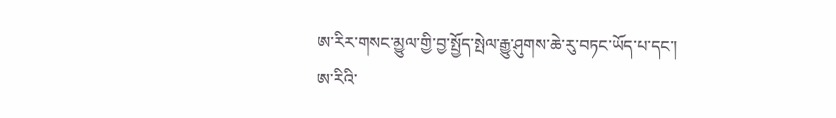ཨ་རིར་གསང་མྱུལ་གྱི་བྱ་སྤྱོད་སྤེལ་རྒྱུ་ཤུགས་ཆེ་རུ་བཏང་ཡོད་པ་དང་། ཨ་རིའི་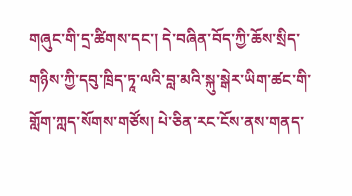གཞུང་གི་དྲ་ཚིགས་དང་། དེ་བཞིན་བོད་ཀྱི་ཆོས་སྲིད་གཉིས་ཀྱི་དབུ་ཁྲིད་ཏཱ་ལའི་བླ་མའི་སྐུ་སྒེར་ཡིག་ཚང་གི་གློག་ཀླད་སོགས་གཙོས། པེ་ཅིན་རང་ངོས་ནས་གནད་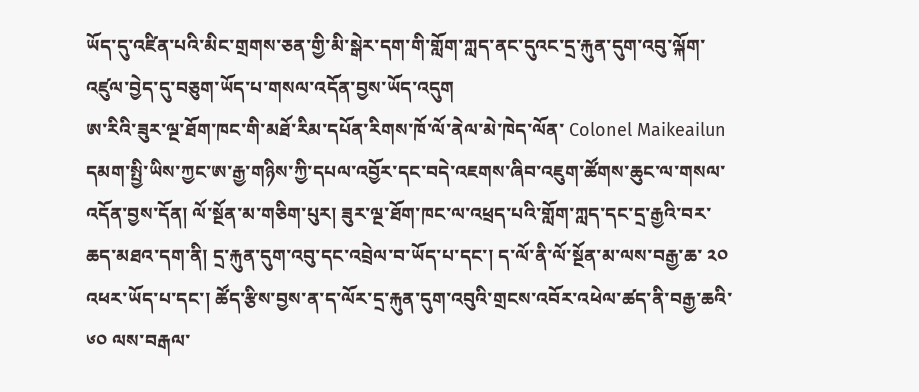ཡོད་དུ་འཛིན་པའི་མིང་གྲགས་ཅན་གྱི་མི་སྒེར་དག་གི་གློག་ཀླད་ནང་དུའང་དྲ་རྐུན་དུག་འབུ་ལྐོག་འཛུལ་བྱེད་དུ་བཅུག་ཡོད་པ་གསལ་འདོན་བྱས་ཡོད་འདུག
ཨ་རིའི་ཟུར་ལྔ་ཐོག་ཁང་གི་མཐོ་རིམ་དཔོན་རིགས་ཁོ་ལོ་ནེལ་མེ་ཁེད་ལོན་ Colonel Maikeailun དམག་སྤྱི་ཡིས་ཀྱང་ཨ་རྒྱ་གཉིས་ཀྱི་དཔལ་འབྱོར་དང་བདེ་འཇགས་ཞིབ་འཇུག་ཚོགས་ཆུང་ལ་གསལ་འདོན་བྱས་དོན། ལོ་སྔོན་མ་གཅིག་པུར། ཟུར་ལྔ་ཐོག་ཁང་ལ་འཕྲད་པའི་གློག་ཀླད་དང་དྲ་རྒྱའི་བར་ཆད་མཐའ་དག་ནི། དྲ་རྐུན་དུག་འབུ་དང་འབྲེལ་བ་ཡོད་པ་དང་། ད་ལོ་ནི་ལོ་སྔོན་མ་ལས་བརྒྱ་ཆ་ ༢༠ འཕར་ཡོད་པ་དང་། ཚོད་རྩིས་བྱས་ན་ད་ལོར་དྲ་རྐུན་དུག་འབུའི་གྲངས་འབོར་འཕེལ་ཚད་ནི་བརྒྱ་ཆའི་ ༦༠ ལས་བརྒལ་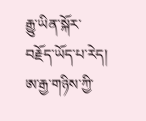རྒྱུ་ཡིན་སྐོར་བརྗོད་ཡོད་པ་རེད།
ཨ་རྒྱ་གཉིས་ཀྱི་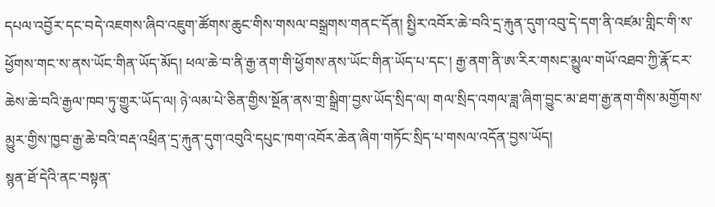དཔལ་འབྱོར་དང་བདེ་འཇགས་ཞིབ་འཇུག་ཚོགས་ཆུང་གིས་གསལ་བསྒྲགས་གནང་དོན། སྤྱིར་འབོར་ཆེ་བའི་དྲ་རྐུན་དུག་འབུ་དེ་དག་ནི་འཛམ་གླིང་གི་ས་ཕྱོགས་གང་ས་ནས་ཡོང་གིན་ཡོད་མོད། ཕལ་ཆེ་བ་ནི་རྒྱ་ནག་གི་ཕྱོགས་ནས་ཡོང་གིན་ཡོད་པ་དང་། རྒྱ་ནག་ནི་ཨ་རིར་གསང་མྱུལ་གཡོ་འཐབ་ཀྱི་རྣོ་ངར་ཆེས་ཆེ་བའི་རྒྱལ་ཁབ་ཏུ་གྱུར་ཡོད་ལ། ཉེ་ལམ་པེ་ཅིན་གྱིས་སྔོན་ནས་གྲ་སྒྲིག་བྱས་ཡོད་སྲིད་ལ། གལ་སྲིད་འགལ་ཟླ་ཞིག་བྱུང་མ་ཐག་རྒྱ་ནག་གིས་མགྱོགས་མྱུར་གྱིས་ཁྱབ་རྒྱ་ཆེ་བའི་བརྡ་འཕྲིན་དྲ་རྐུན་དུག་འབུའི་དཔུང་ཁག་འབོར་ཆེན་ཞིག་གཏོང་སྲིད་པ་གསལ་འདོན་བྱས་ཡོད།
སྙན་ཐོ་དེའི་ནང་བསྟན་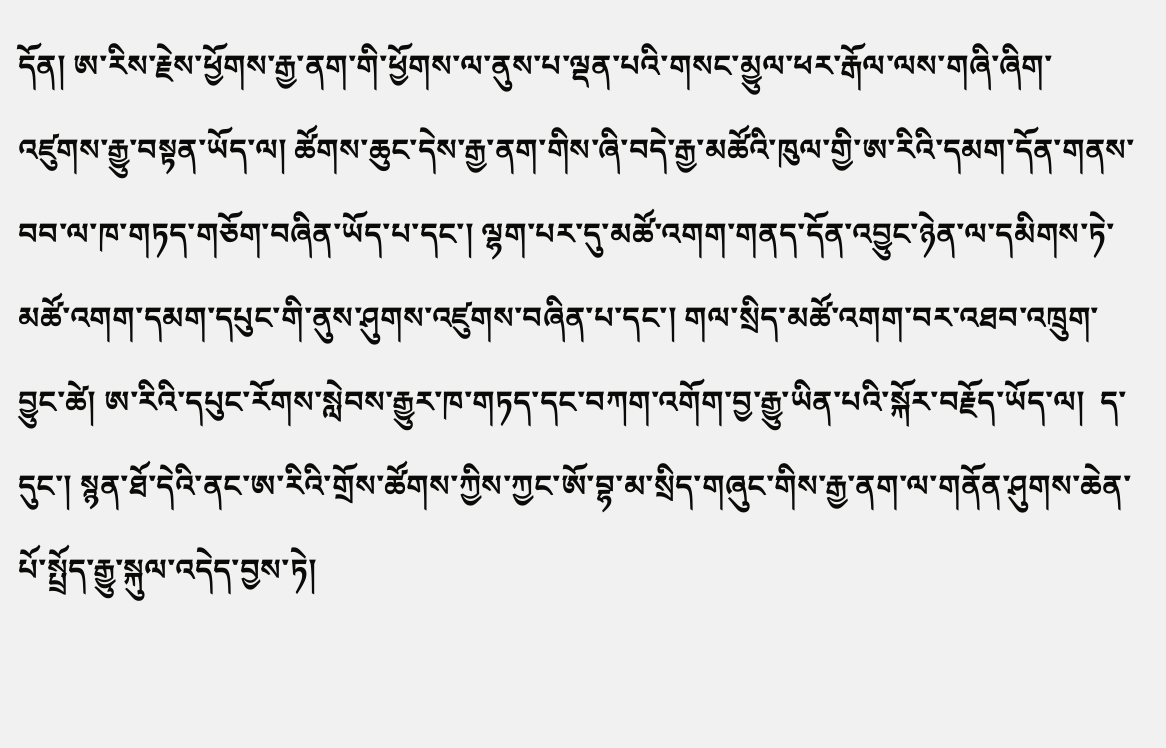དོན། ཨ་རིས་རྗེས་ཕྱོགས་རྒྱ་ནག་གི་ཕྱོགས་ལ་ནུས་པ་ལྡན་པའི་གསང་མྱུལ་ཕར་རྒོལ་ལས་གཞི་ཞིག་འཛུགས་རྒྱུ་བསྟན་ཡོད་ལ། ཚོགས་ཆུང་དེས་རྒྱ་ནག་གིས་ཞི་བདེ་རྒྱ་མཚོའི་ཁུལ་གྱི་ཨ་རིའི་དམག་དོན་གནས་བབ་ལ་ཁ་གཏད་གཅོག་བཞིན་ཡོད་པ་དང་། ལྷག་པར་དུ་མཚོ་འགག་གནད་དོན་འབྱུང་ཉེན་ལ་དམིགས་ཏེ་མཚོ་འགག་དམག་དཔུང་གི་ནུས་ཤུགས་འཛུགས་བཞིན་པ་དང་། གལ་སྲིད་མཚོ་འགག་བར་འཐབ་འཁྲུག་བྱུང་ཚེ། ཨ་རིའི་དཔུང་རོགས་སླེབས་རྒྱུར་ཁ་གཏད་དང་བཀག་འགོག་བྱ་རྒྱུ་ཡིན་པའི་སྐོར་བརྗོད་ཡོད་ལ།  ད་དུང་། སྙན་ཐོ་དེའི་ནང་ཨ་རིའི་གྲོས་ཚོགས་ཀྱིས་ཀྱང་ཨོ་བྷ་མ་སྲིད་གཞུང་གིས་རྒྱ་ནག་ལ་གནོན་ཤུགས་ཆེན་པོ་སྤྲོད་རྒྱུ་སྐུལ་འདེད་བྱས་ཏེ།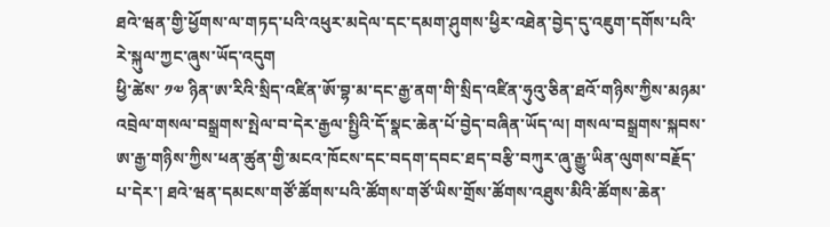ཐའེ་ཝན་གྱི་ཕྱོགས་ལ་གཏད་པའི་འཕུར་མདེལ་དང་དམག་ཤུགས་ཕྱིར་འཐེན་བྱེད་དུ་འཇུག་དགོས་པའི་རེ་སྐུལ་ཀྱང་ཞུས་ཡོད་འདུག
ཕྱི་ཚེས་ ༡༧ ཉིན་ཨ་རིའི་སྲིད་འཛིན་ཨོ་བྷ་མ་དང་རྒྱ་ནག་གི་སྲིད་འཛིན་ཧུའུ་ཅིན་ཐའོ་གཉིས་ཀྱིས་མཉམ་འབྲེལ་གསལ་བསྒྲགས་སྤེལ་བ་དེར་རྒྱལ་སྤྱིའི་དོ་སྣང་ཆེན་པོ་བྱེད་བཞིན་ཡོད་ལ། གསལ་བསྒྲགས་སྐབས་ཨ་རྒྱ་གཉིས་ཀྱིས་ཕན་ཚུན་གྱི་མངའ་ཁོངས་དང་བདག་དབང་ཐད་བརྩི་བཀུར་ཞུ་རྒྱུ་ཡིན་ལུགས་བརྗོད་པ་དེར་། ཐའེ་ཝན་དམངས་གཙོ་ཚོགས་པའི་ཚོགས་གཙོ་ཡིས་གྲོས་ཚོགས་འཐུས་མིའི་ཚོགས་ཆེན་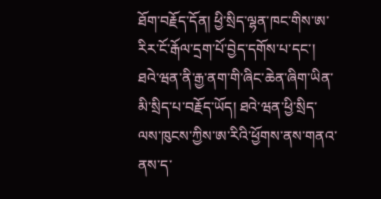ཐོག་བརྗོད་དོན། ཕྱི་སྲིད་ལྷན་ཁང་གིས་ཨ་རིར་ངོ་རྒོལ་དྲག་པོ་བྱེད་དགོས་པ་དང་། ཐའེ་ཝན་ནི་རྒྱ་ནག་གི་ཞིང་ཆེན་ཞིག་ཡིན་མི་སྲིད་པ་བརྗོད་ཡོད། ཐའེ་ཝན་ཕྱི་སྲིད་ལས་ཁུངས་ཀྱིས་ཨ་རིའི་ཕྱོགས་ནས་གནའ་ནས་ད་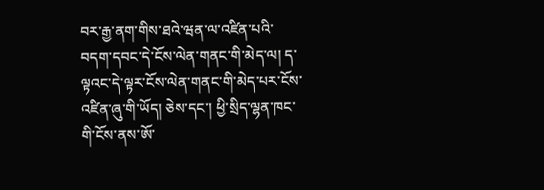བར་རྒྱ་ནག་གིས་ཐའེ་ཝན་ལ་འཛིན་པའི་བདག་དབང་དེ་ངོས་ལེན་གནང་གི་མེད་ལ། ད་ལྟའང་དེ་ལྟར་ངོས་ལེན་གནང་གི་མེད་པར་ངོས་འཛིན་ཞུ་གི་ཡོད། ཅེས་དང་། ཕྱི་སྲིད་ལྷན་ཁང་གི་ངོས་ནས་ཨོ་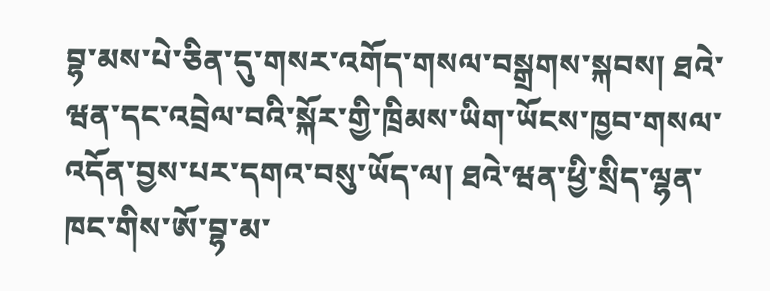བྷ་མས་པེ་ཅིན་དུ་གསར་འགོད་གསལ་བསྒྲགས་སྐབས། ཐའེ་ཝན་དང་འབྲེལ་བའི་སྐོར་གྱི་ཁྲིམས་ཡིག་ཡོངས་ཁྱབ་གསལ་འདོན་བྱས་པར་དགའ་བསུ་ཡོད་ལ། ཐའེ་ཝན་ཕྱི་སྲིད་ལྷན་ཁང་གིས་ཨོ་བྷ་མ་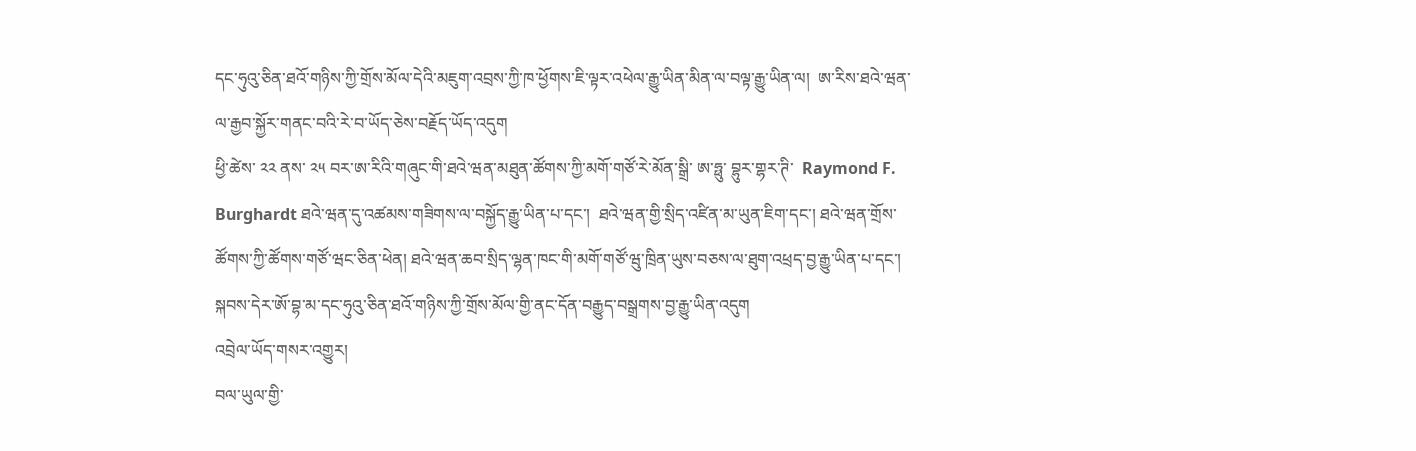དང་ཧུའུ་ཅིན་ཐའོ་གཉིས་ཀྱི་གྲོས་མོལ་དེའི་མཇུག་འབྲས་ཀྱི་ཁ་ཕྱོགས་ཇི་ལྟར་འཕེལ་རྒྱུ་ཡིན་མིན་ལ་བལྟ་རྒྱུ་ཡིན་ལ།  ཨ་རིས་ཐའེ་ཝན་ལ་རྒྱབ་སྐྱོར་གནང་བའི་རེ་བ་ཡོད་ཅེས་བརྗོད་ཡོད་འདུག
ཕྱི་ཚེས་ ༢༢ ནས་ ༢༥ བར་ཨ་རིའི་གཞུང་གི་ཐའེ་ཝན་མཐུན་ཚོགས་ཀྱི་མགོ་གཙོ་རེ་མོན་སྒྲི་ ཨ་ཧྥུ་ བྷུར་གྷར་ཊི་  Raymond F. Burghardt ཐའེ་ཝན་དུ་འཚམས་གཟིགས་ལ་བསྐྱོད་རྒྱུ་ཡིན་པ་དང་།  ཐའེ་ཝན་གྱི་སྲིད་འཛིན་མ་ཡུན་ཇིག་དང་། ཐའེ་ཝན་གྲོས་ཚོགས་ཀྱི་ཚོགས་གཙོ་ཝང་ཅིན་ཕེན། ཐའེ་ཝན་ཆབ་སྲིད་ལྷན་ཁང་གི་མགོ་གཙོ་ཝུ་ཁྲིན་ཡུས་བཅས་ལ་ཐུག་འཕྲད་བྱ་རྒྱུ་ཡིན་པ་དང་།  སྐབས་དེར་ཨོ་བྷ་མ་དང་ཧུའུ་ཅིན་ཐའོ་གཉིས་ཀྱི་གྲོས་མོལ་གྱི་ནང་དོན་བརྒྱུད་བསྒྲགས་བྱ་རྒྱུ་ཡིན་འདུག
འབྲེལ་ཡོད་གསར་འགྱུར།
བལ་ཡུལ་གྱི་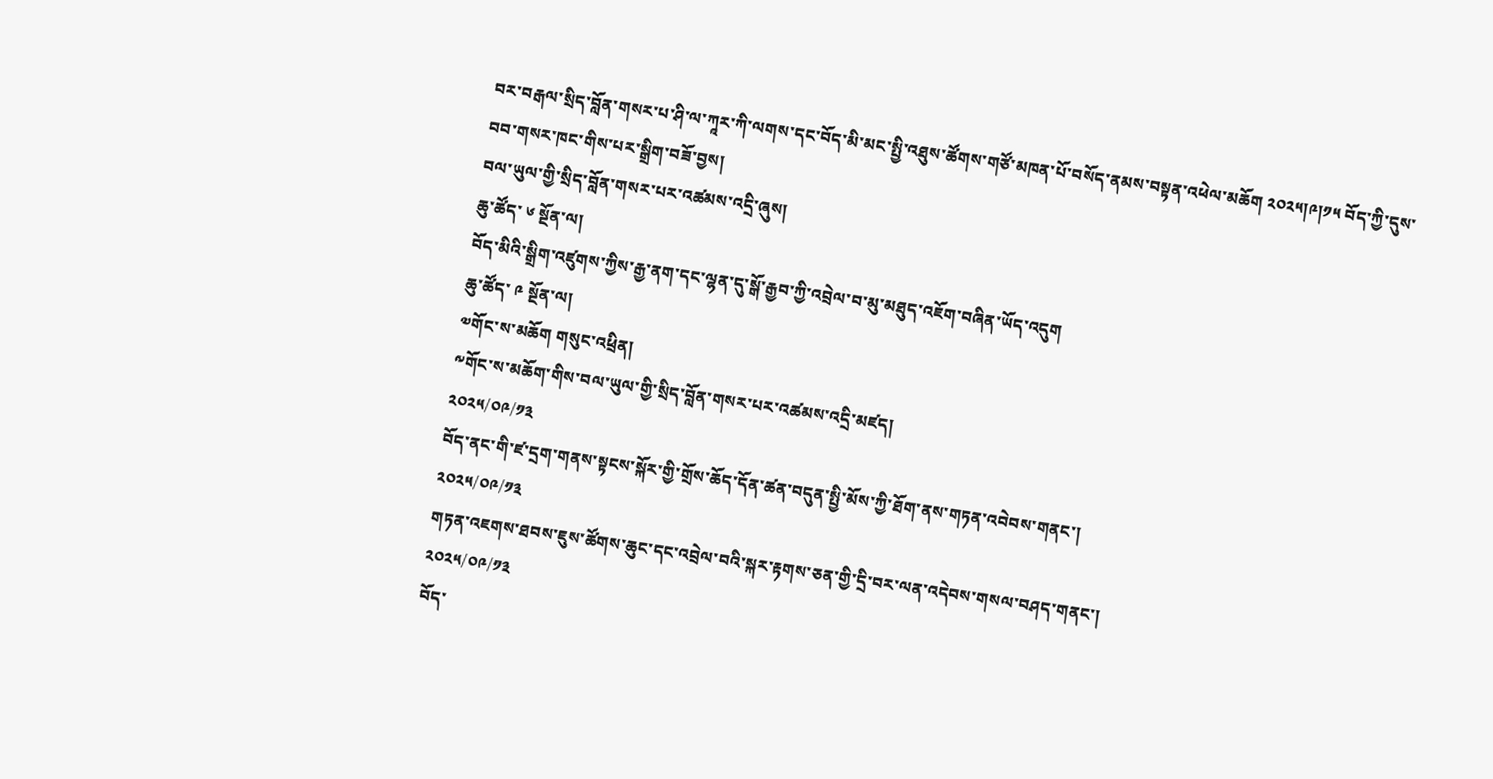བར་བརྒལ་སྲིད་བློན་གསར་པ་ཤི་ལ་ཀཱར་ཀི་ལགས་དང་བོད་མི་མང་སྤྱི་འཐུས་ཚོགས་གཙོ་མཁན་པོ་བསོད་ནམས་བསྟན་འཕེལ་མཆོག ༢༠༢༥།༩།༡༥ བོད་ཀྱི་དུས་བབ་གསར་ཁང་གིས་པར་སྒྲིག་བཟོ་བྱས།
བལ་ཡུལ་གྱི་སྲིད་བློན་གསར་པར་འཚམས་འདྲི་ཞུས།
ཆུ་ཚོད་ ༦ སྔོན་ལ།
བོད་མིའི་སྒྲིག་འཛུགས་ཀྱིས་རྒྱ་ནག་དང་ལྷན་དུ་སྒོ་རྒྱབ་ཀྱི་འབྲེལ་བ་མུ་མཐུད་འཇོག་བཞིན་ཡོད་འདུག
ཆུ་ཚོད་ ༩ སྔོན་ལ།
༧གོང་ས་མཆོག གསུང་འཕྲིན།
༸གོང་ས་མཆོག་གིས་བལ་ཡུལ་གྱི་སྲིད་བློན་གསར་པར་འཚམས་འདྲི་མཛད།
༢༠༢༥/༠༩/༡༣
བོད་ནང་གི་ཛ་དྲག་གནས་སྟངས་སྐོར་གྱི་གྲོས་ཆོད་དོན་ཚན་བདུན་སྤྱི་མོས་ཀྱི་ཐོག་ནས་གཏན་འབེབས་གནང་།
༢༠༢༥/༠༩/༡༣
གཏན་འཇགས་ཐབས་ཇུས་ཚོགས་ཆུང་དང་འབྲེལ་བའི་སྐར་རྟགས་ཅན་གྱི་དྲི་བར་ལན་འདེབས་གསལ་བཤད་གནང་།
༢༠༢༥/༠༩/༡༣
བོད་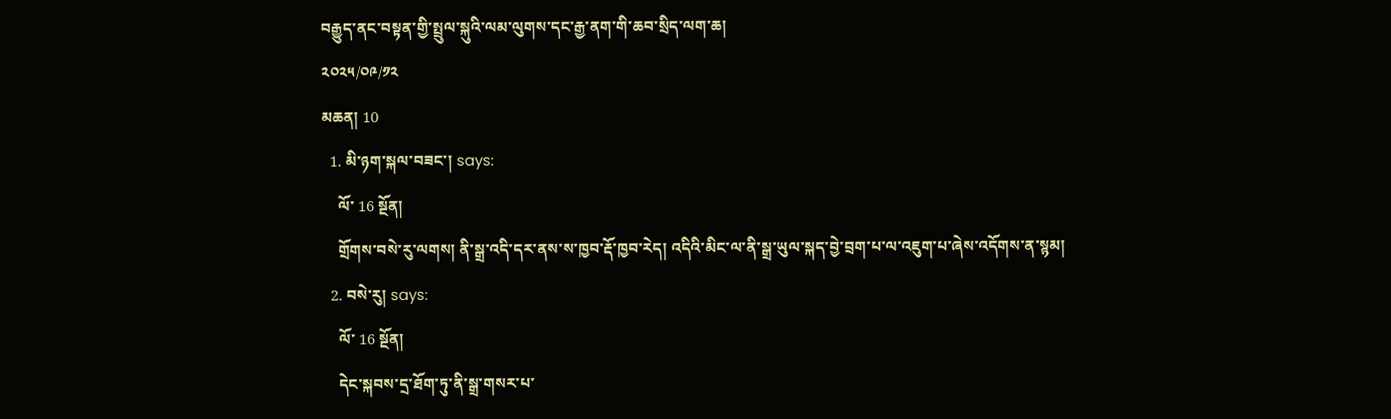བརྒྱུད་ནང་བསྟན་གྱི་སྤྲུལ་སྐུའི་ལམ་ལུགས་དང་རྒྱ་ནག་གི་ཆབ་སྲིད་ལག་ཆ།
༢༠༢༥/༠༩/༡༢
མཆན། 10
  1. མི་ཉག་སྐལ་བཟང་། says:
    ལོ་ 16 སྔོན།
    གྲོགས་བསེ་རུ་ལགས། ནི་སྒྲ་འདི་དར་ནས་ས་ཁྱབ་རྡོ་ཁྱབ་རེད། འདིའི་མིང་ལ་ནི་སྒྲ་ཡུལ་སྐད་བྱེ་བྲག་པ་ལ་འཇུག་པ་ཞེས་འདོགས་ན་སྙམ།
  2. བསེ་རུ། says:
    ལོ་ 16 སྔོན།
    དེང་སྐབས་དྲ་ཐོག་ཏུ་ནི་སྒྲ་གསར་པ་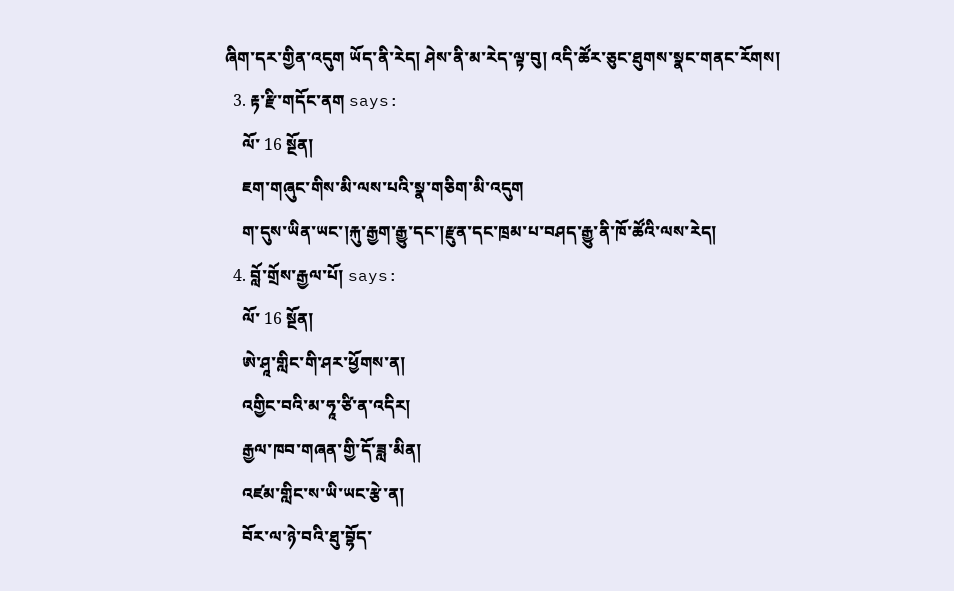ཞིག་དར་གྱིན་འདུག ཡོད་ནི་རེད། ཤེས་ནི་མ་རེད་ལྟ་བུ། འདི་ཚོར་ཅུང་ཐུགས་སྣང་གནང་རོགས།
  3. རྟ་རྫི་གདོང་ནག says:
    ལོ་ 16 སྔོན།
    ཇག་གཞུང་གིས་མི་ལས་པའི་སྣ་གཅིག་མི་འདུག
    ག་དུས་ཡིན་ཡང་།རྐུ་རྒྱག་རྒྱུ་དང་།རྫུན་དང་ཁྲམ་པ་བཤད་རྒྱུ་ནི་ཁོ་ཚོའི་ལས་རེད།
  4. བློ་གྲོས་རྒྱལ་པོ། says:
    ལོ་ 16 སྔོན།
    ཨེ་ཤཱ་གླིང་གི་ཤར་ཕྱོགས་ན།
    འགྱིང་བའི་མ་ཧཱ་ཙི་ན་འདིར།
    རྒྱལ་ཁབ་གཞན་གྱི་དོ་ཟླ་མིན།
    འཛམ་གླིང་ས་ཡི་ཡང་རྩེ་ན།
    བོར་ལ་ཉེ་བའི་ཐུ་བྷོད་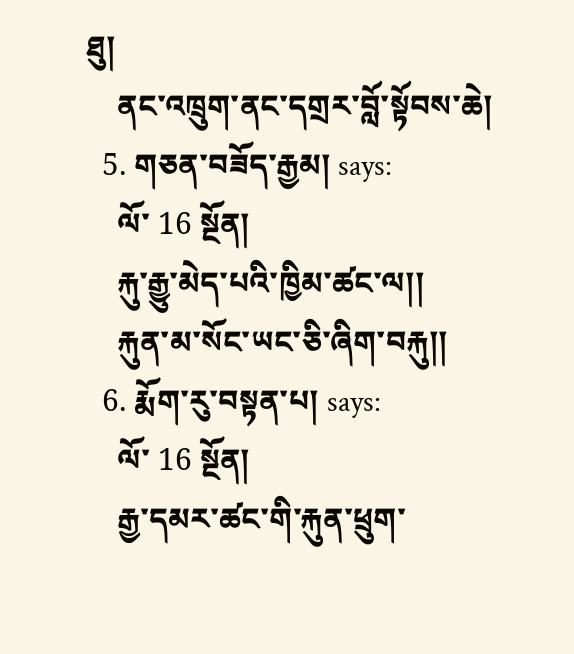ཐུ།
    ནང་འཁྲུག་ནང་དགྲར་བློ་སྟོབས་ཆེ།
  5. གཅན་བཟོད་རྒྱམ། says:
    ལོ་ 16 སྔོན།
    རྐུ་རྒྱུ་མེད་པའི་ཁྱིམ་ཚང་ལ།།
    རྐུན་མ་སོང་ཡང་ཅི་ཞིག་བརྐུ།།
  6. རྨོག་རུ་བསྟན་པ། says:
    ལོ་ 16 སྔོན།
    རྒྱ་དམར་ཚང་གི་རྐུན་ཕྲུག་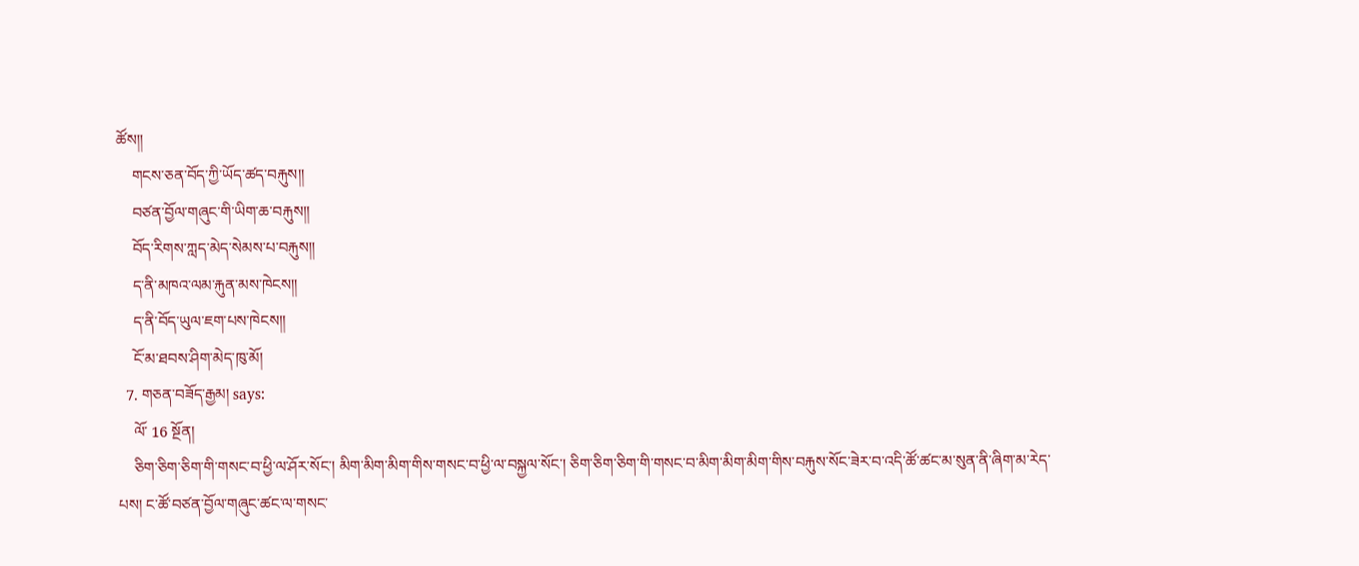ཚོས།།
    གངས་ཅན་བོད་ཀྱི་ཡོད་ཚད་བརྐུས།།
    བཙན་བྱོལ་གཞུང་གི་ཡིག་ཆ་བརྐུས།།
    བོད་རིགས་ཀླད་མེད་སེམས་པ་བརྐུས།།
    ད་ནི་མཁའ་ལམ་རྐུན་མས་ཁེངས།།
    ད་ནི་བོད་ཡུལ་ཇག་པས་ཁེངས།།
    ངོ་མ་ཐབས་ཤིག་མེད་ཁུ་མོ།
  7. གཅན་བཟོད་རྒྱམ། says:
    ལོ་ 16 སྔོན།
    ཅིག་ཅིག་ཅིག་གི་གསང་བ་ཕྱི་ལ་ཤོར་སོང་། མིག་མིག་མིག་གིས་གསང་བ་ཕྱི་ལ་བསྐྱལ་སོང་། ཅིག་ཅིག་ཅིག་གི་གསང་བ་མིག་མིག་མིག་གིས་བརྐུས་སོང་ཟེར་བ་འདི་ཚོ་ཚང་མ་སུན་ནི་ཞིག་མ་རེད་པས། ང་ཚོ་བཙན་བྱོལ་གཞུང་ཚང་ལ་གསང་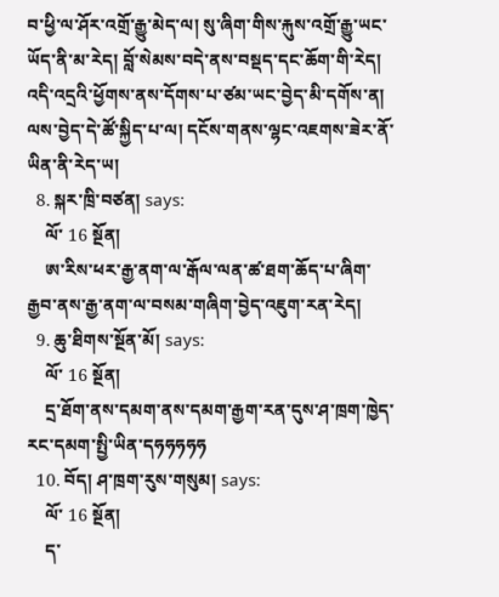བ་ཕྱི་ལ་ཤོར་འགྲོ་རྒྱུ་མེད་ལ། སུ་ཞིག་གིས་རྐུས་འགྲོ་རྒྱུ་ཡང་ཡོད་ནི་མ་རེད། བློ་སེམས་བདེ་ནས་བསྡད་དང་ཆོག་གི་རེད། འདི་འདྲའི་ཕྱོགས་ནས་དོགས་པ་ཙམ་ཡང་བྱེད་མི་དགོས་ན། ལས་བྱེད་དེ་ཚོ་སྐྱིད་པ་ལ། དངོས་གནས་ལྷང་འཇགས་ཟེར་ནོ་ཡིན་ནི་རེད་ཡ།
  8. སྐར་ཁྲི་བཙན། says:
    ལོ་ 16 སྔོན།
    ཨ་རིས་ཕར་རྒྱ་ནག་ལ་རྒོལ་ལན་ཚ་ཐག་ཆོད་པ་ཞིག་རྒྱབ་ནས་རྒྱ་ནག་ལ་བསམ་གཞིག་བྱེད་འཇུག་རན་རེད།
  9. ཆུ་ཐིགས་སྔོན་མོ། says:
    ལོ་ 16 སྔོན།
    དྲ་ཐོག་ནས་དམག་ནས་དམག་རྒྱག་རན་དུས་ཤ་ཁྲག་ཁྱེད་རང་དམག་སྤྱི་ཡིན་དཧཧཧཧཧ
  10. བོད། ཤ་ཁྲག་རུས་གསུམ། says:
    ལོ་ 16 སྔོན།
    ད་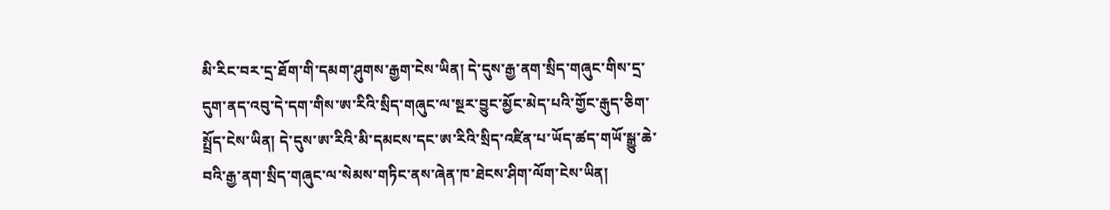མི་རིང་བར་དྲ་ཐོག་གི་དམག་ཤུགས་རྒྱག་ངེས་ཡིན། དེ་དུས་རྒྱ་ནག་སྲིད་གཞུང་གིས་དྲ་དུག་ནད་འབུ་དེ་དག་གིས་ཨ་རིའི་སྲིད་གཞུང་ལ་སྔར་བྱུང་མྱོང་མེད་པའི་གྱོང་རྒུད་ཅིག་སྤྲོད་ངེས་ཡིན། དེ་དུས་ཨ་རིའི་མི་དམངས་དང་ཨ་རིའི་སྲིད་འཛིན་པ་ཡོད་ཚད་གཡོ་སྒྱུ་ཆེ་བའི་རྒྱ་ནག་སྲིད་གཞུང་ལ་སེམས་གཏིང་ནས་ཞེན་ཁ་ཐེངས་ཤིག་ལོག་ངེས་ཡིན།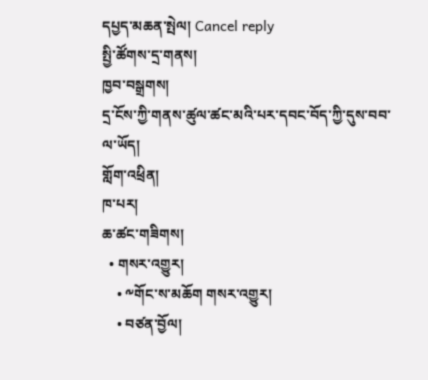དཔྱད་མཆན་སྤེལ། Cancel reply
སྤྱི་ཚོགས་དྲ་གནས།
ཁྱབ་བསྒྲགས།
དྲ་ངོས་ཀྱི་གནས་ཚུལ་ཚང་མའི་པར་དབང་བོད་ཀྱི་དུས་བབ་ལ་ཡོད།
གློག་འཕྲིན།
ཁ་པར།
ཆ་ཚང་གཟིགས།
  • གསར་འགྱུར།
    • ༸གོང་ས་མཆོག གསར་འགྱུར།
    • བཙན་བྱོལ།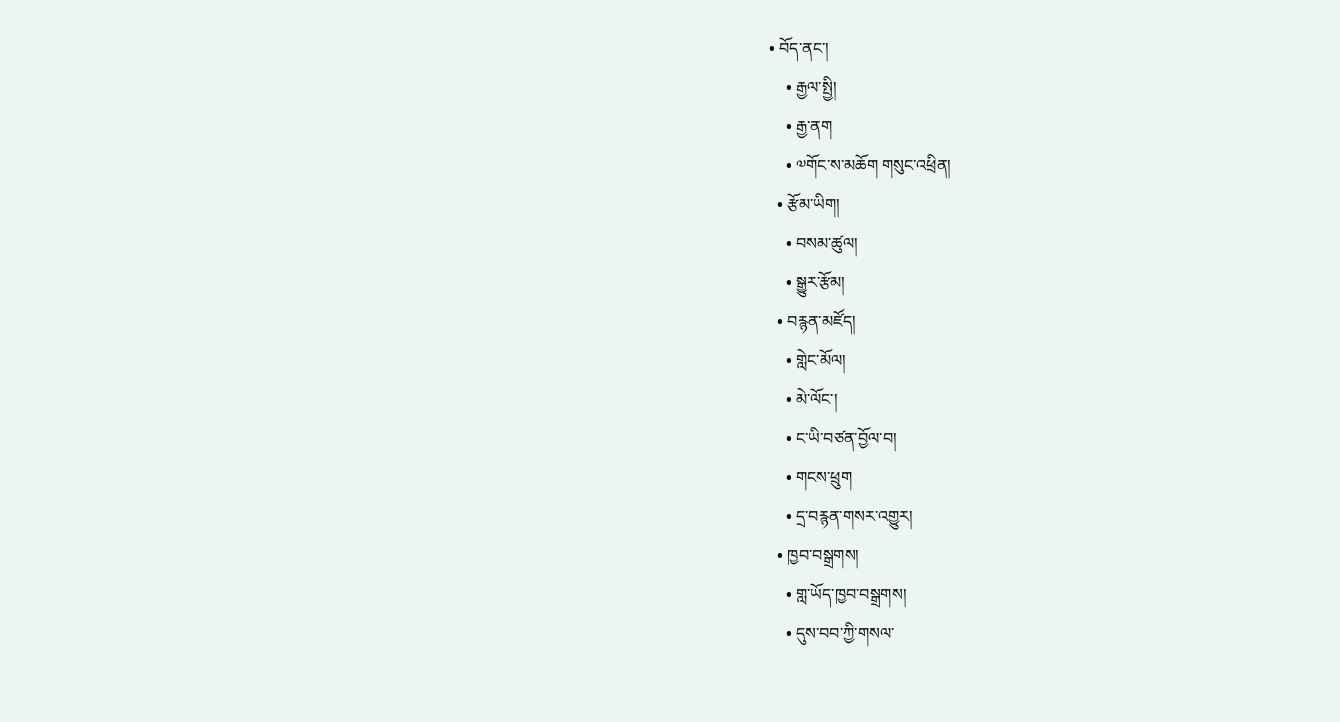• བོད་ནང་།
    • རྒྱལ་སྤྱི།
    • རྒྱ་ནག
    • ༧གོང་ས་མཆོག གསུང་འཕྲིན།
  • རྩོམ་ཡིག།
    • བསམ་ཚུལ།
    • སྒྱུར་རྩོམ།
  • བརྙན་མཛོད།
    • གླེང་མོལ།
    • མེ་ལོང་།
    • ང་ཡི་བཙན་བྱོལ་བ།
    • གངས་ཕྲུག
    • དྲ་བརྙན་གསར་འགྱུར།
  • ཁྱབ་བསྒྲགས།
    • གླ་ཡོད་ཁྱབ་བསྒྲགས།
    • དུས་བབ་ཀྱི་གསལ་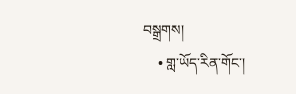བསྒྲགས།
    • གླ་ཡོད་རིན་གོང་།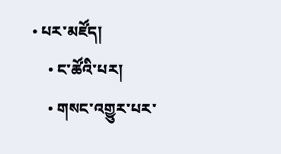• པར་མཛོད།
    • ང་ཚོའི་པར།
    • གསང་འགྱུར་པར་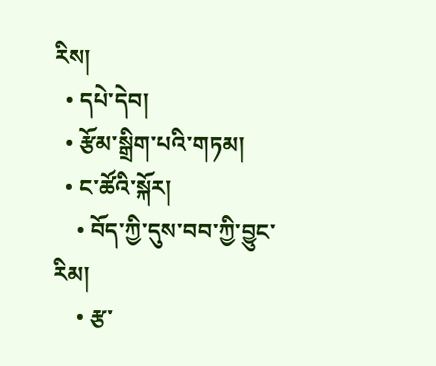རིས།
  • དཔེ་དེབ།
  • རྩོམ་སྒྲིག་པའི་གཏམ།
  • ང་ཚོའི་སྐོར།
    • བོད་ཀྱི་དུས་བབ་ཀྱི་བྱུང་རིམ།
    • རྩ་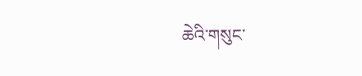ཆེའི་གསུང་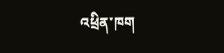འཕྲིན་ཁག